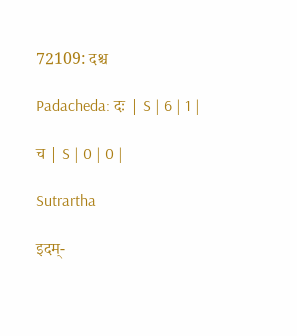72109: दश्च

Padacheda: दः | S | 6 | 1 |

च | S | 0 | 0 |

Sutrartha

इदम्-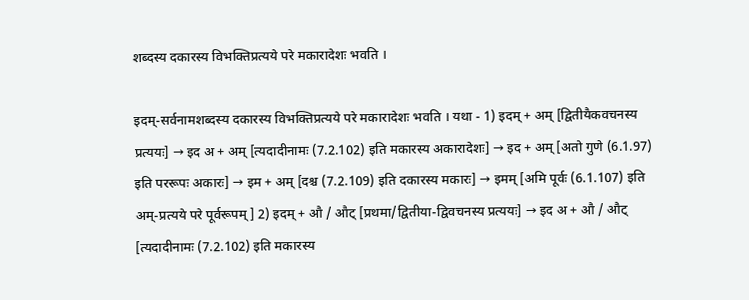शब्दस्य दकारस्य विभक्तिप्रत्यये परे मकारादेशः भवति ।

इदम्-सर्वनामशब्दस्य दकारस्य विभक्तिप्रत्यये परे मकारादेशः भवति । यथा - 1) इदम् + अम् [द्वितीयैकवचनस्य प्रत्ययः] → इद अ + अम् [त्यदादीनामः (7.2.102) इति मकारस्य अकारादेशः] → इद + अम् [अतो गुणे (6.1.97) इति पररूपः अकारः] → इम + अम् [दश्च (7.2.109) इति दकारस्य मकारः] → इमम् [अमि पूर्वः (6.1.107) इति अम्-प्रत्यये परे पूर्वरूपम्] 2) इदम् + औ / औट् [प्रथमा/द्वितीया-द्विवचनस्य प्रत्ययः] → इद अ + औ / औट् [त्यदादीनामः (7.2.102) इति मकारस्य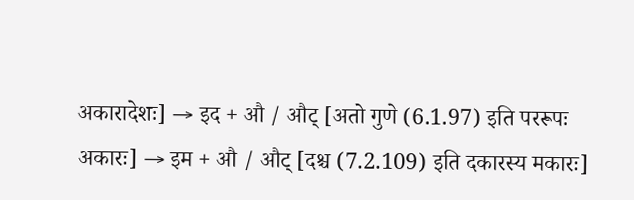अकारादेशः] → इद + औ / औट् [अतो गुणे (6.1.97) इति पररूपः अकारः] → इम + औ / औट् [दश्च (7.2.109) इति दकारस्य मकारः]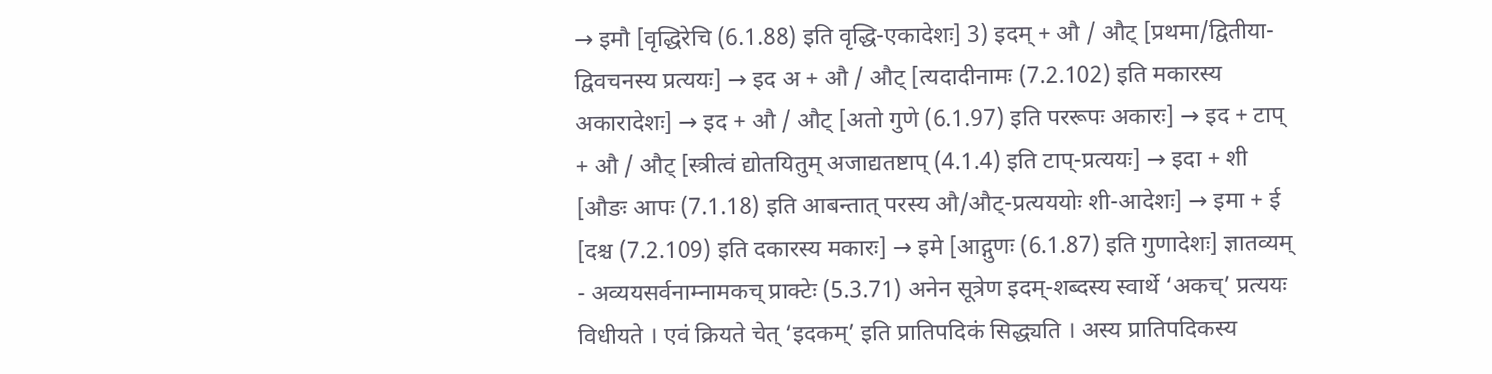→ इमौ [वृद्धिरेचि (6.1.88) इति वृद्धि-एकादेशः] 3) इदम् + औ / औट् [प्रथमा/द्वितीया-द्विवचनस्य प्रत्ययः] → इद अ + औ / औट् [त्यदादीनामः (7.2.102) इति मकारस्य अकारादेशः] → इद + औ / औट् [अतो गुणे (6.1.97) इति पररूपः अकारः] → इद + टाप् + औ / औट् [स्त्रीत्वं द्योतयितुम् अजाद्यतष्टाप् (4.1.4) इति टाप्-प्रत्ययः] → इदा + शी [औङः आपः (7.1.18) इति आबन्तात् परस्य औ/औट्-प्रत्यययोः शी-आदेशः] → इमा + ई [दश्च (7.2.109) इति दकारस्य मकारः] → इमे [आद्गुणः (6.1.87) इति गुणादेशः] ज्ञातव्यम् - अव्ययसर्वनाम्नामकच् प्राक्टेः (5.3.71) अनेन सूत्रेण इदम्-शब्दस्य स्वार्थे ‘अकच्’ प्रत्ययः विधीयते । एवं क्रियते चेत् ‘इदकम्’ इति प्रातिपदिकं सिद्ध्यति । अस्य प्रातिपदिकस्य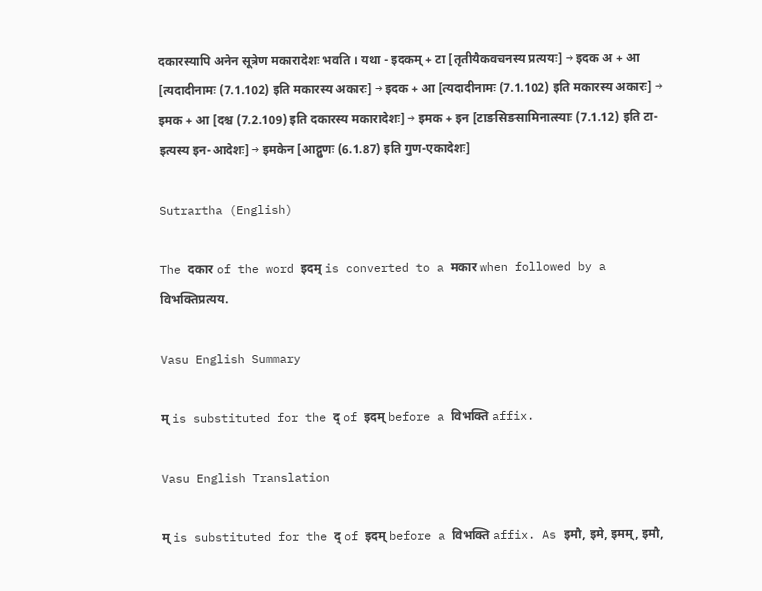दकारस्यापि अनेन सूत्रेण मकारादेशः भवति । यथा - इदकम् + टा [तृतीयैकवचनस्य प्रत्ययः] → इदक अ + आ [त्यदादीनामः (7.1.102) इति मकारस्य अकारः] → इदक + आ [त्यदादीनामः (7.1.102) इति मकारस्य अकारः] → इमक + आ [दश्च (7.2.109) इति दकारस्य मकारादेशः] → इमक + इन [टाङसिङसामिनात्स्याः (7.1.12) इति टा-इत्यस्य इन-आदेशः] → इमकेन [आद्गुणः (6.1.87) इति गुण-एकादेशः]

Sutrartha (English)

The दकार of the word इदम् is converted to a मकार when followed by a विभक्तिप्रत्यय.

Vasu English Summary

म् is substituted for the द् of इदम् before a विभक्ति affix.

Vasu English Translation

म् is substituted for the द् of इदम् before a विभक्ति affix. As इमौ, इमे, इमम्, इमौ,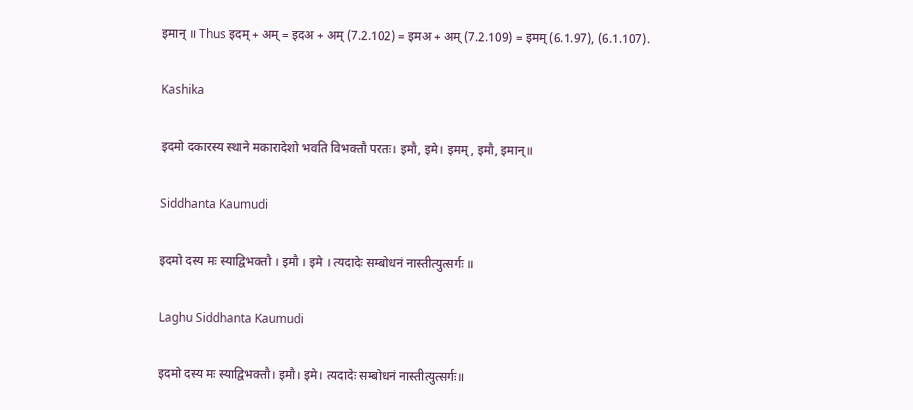इमान् ॥ Thus इदम् + अम् = इदअ + अम् (7.2.102) = इमअ + अम् (7.2.109) = इमम् (6.1.97), (6.1.107).

Kashika

इदमो दकारस्य स्थाने मकारादेशो भवति विभक्तौ परतः। इमौ, इमे। इमम्, इमौ, इमान्॥

Siddhanta Kaumudi

इदमो दस्य मः स्याद्विभक्तौ । इमौ । इमे । त्यदादेः सम्बोधनं नास्तीत्युत्सर्गः ॥

Laghu Siddhanta Kaumudi

इदमो दस्य मः स्याद्विभक्तौ। इमौ। इमे। त्यदादेः सम्बोधनं नास्तीत्युत्सर्गः॥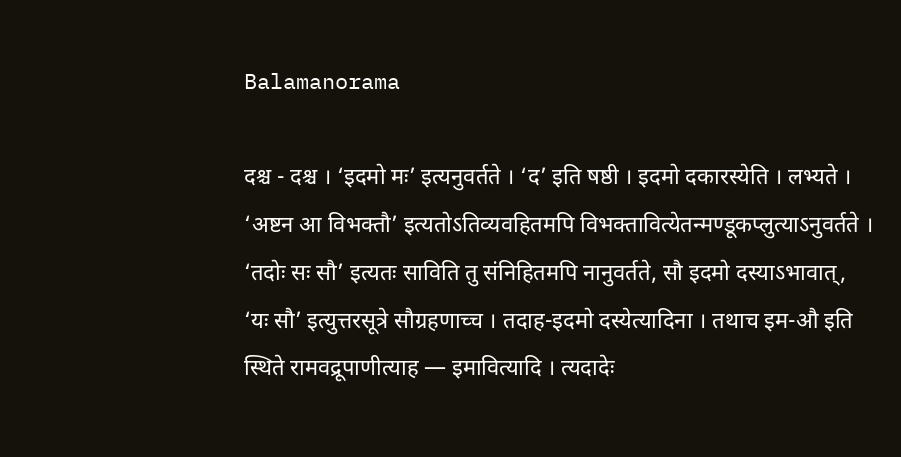Balamanorama

दश्च - दश्च । ‘इदमो मः’ इत्यनुवर्तते । ‘द’ इति षष्ठी । इदमो दकारस्येति । लभ्यते । ‘अष्टन आ विभक्तौ’ इत्यतोऽतिव्यवहितमपि विभक्तावित्येतन्मण्डूकप्लुत्याऽनुवर्तते । ‘तदोः सः सौ’ इत्यतः साविति तु संनिहितमपि नानुवर्तते, सौ इदमो दस्याऽभावात्, ‘यः सौ’ इत्युत्तरसूत्रे सौग्रहणाच्च । तदाह-इदमो दस्येत्यादिना । तथाच इम-औ इति स्थिते रामवद्रूपाणीत्याह — इमावित्यादि । त्यदादेः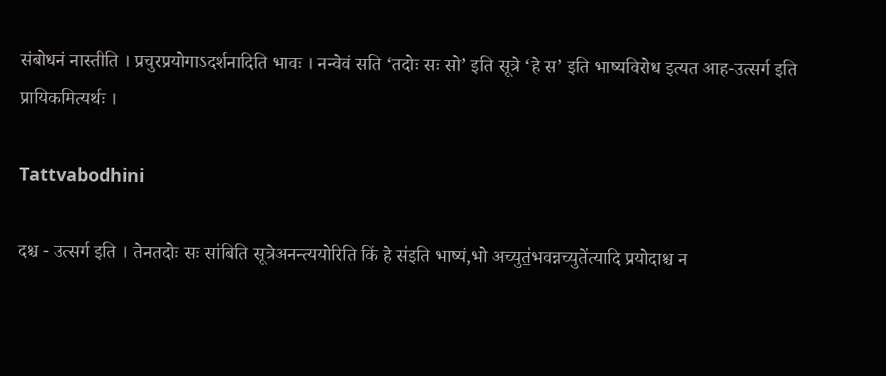संबोधनं नास्तीति । प्रचुरप्रयोगाऽदर्शनादिति भावः । नन्वेवं सति ‘तदोः सः सो’ इति सूत्रे ‘हे स’ इति भाष्यविरोध इत्यत आह-उत्सर्ग इति प्रायिकमित्यर्थः ।

Tattvabodhini

दश्च - उत्सर्ग इति । तेनतदोः सः सा॑बिति सूत्रेअनन्त्ययोरिति किं हे स॑इति भाष्यं,भो अच्युत॒॑भवन्नच्युते॑त्यादि प्रयोदाश्च न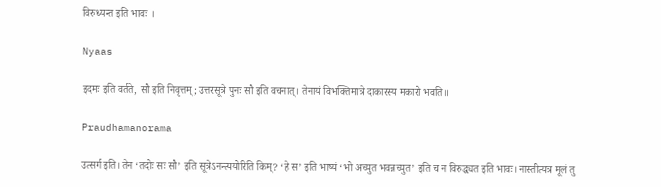विरुध्यन्त इति भावः ।

Nyaas

इदमः इति वर्तते, सौ इति निवृत्तम्; उत्तरसूत्रे पुनः सौ इति वचनात्। तेनायं विभक्तिमात्रे दाकारस्य मकारो भवति॥

Praudhamanorama

उत्सर्ग इति। तेन ‘तदोः सः सौ’ इति सूत्रेऽनन्त्ययोरिति किम्? ‘हे स’ इति भाष्यं ‘भो अच्युत भवन्नच्युत’ इति च न विरुद्ध्यत इति भावः। नास्तीत्यत्र मूलं तु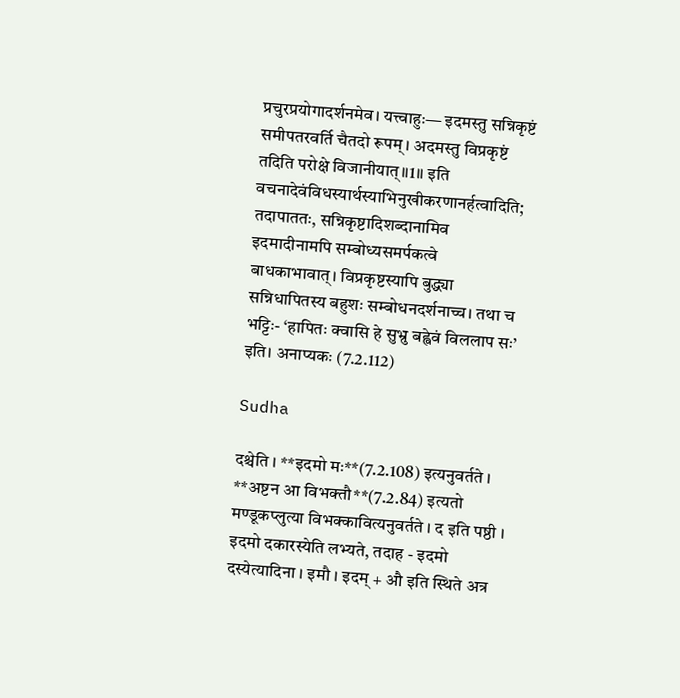प्रचुरप्रयोगादर्शनमेव। यत्त्वाहुः— इदमस्तु सन्निकृष्टं समीपतरवर्ति चैतदो रूपम्। अदमस्तु विप्रकृष्टं तदिति परोक्षे विजानीयात्॥1॥ इति वचनादेवंविधस्यार्थस्याभिनुखीकरणानर्हत्वादिति; तदापाततः, सन्निकृष्टादिशब्दानामिव इदमादीनामपि सम्बोध्यसमर्पकत्वे बाधकाभावात्। विप्रकृष्टस्यापि बुद्ध्या सन्निधापितस्य बहुशः सम्बोधनदर्शनाच्च। तथा च भट्टिः- ‘हापितः क्वासि हे सुभ्रु बह्वेवं विललाप सः’ इति। अनाप्यकः (7.2.112)

Sudha

दश्चेति । **इदमो मः**(7.2.108) इत्यनुवर्तते । **अष्टन आ विभक्तौ**(7.2.84) इत्यतो मण्डूकप्लुत्या विभक्कावित्यनुवर्तते । द इति पष्ठी । इदमो दकारस्येति लभ्यते, तदाह - इदमो दस्येत्यादिना । इमौ । इदम् + औ इति स्थिते अत्र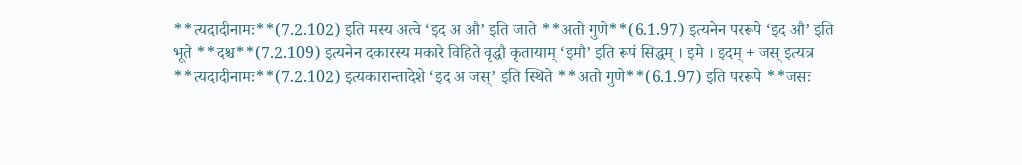**त्यदादीनामः**(7.2.102) इति मस्य अत्वे ‘इद अ औ’ इति जाते **अतो गुणे**(6.1.97) इत्यनेन पररूपे ‘इद औ’ इति भूते **दश्च**(7.2.109) इत्यनेन दकारस्य मकारे विहिते वृद्धौ कृतायाम् ‘इमौ’ इति रूपं सिद्धम् । इमे । इदम् + जस् इत्यत्र **त्यदादीनामः**(7.2.102) इत्यकारान्तादेशे ‘इद अ जस्’ इति स्थिते **अतो गुणे**(6.1.97) इति पररूपे **जसः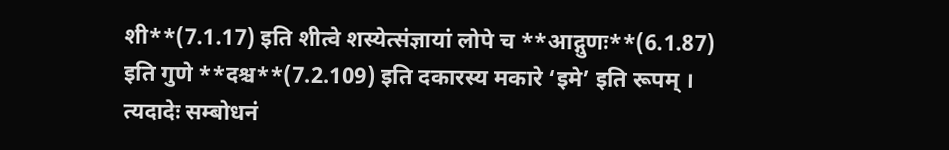शी**(7.1.17) इति शीत्वे शस्येत्संज्ञायां लोपे च **आद्गुणः**(6.1.87) इति गुणे **दश्च**(7.2.109) इति दकारस्य मकारे ‘इमे’ इति रूपम् । त्यदादेः सम्बोधनं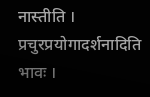नास्तीति । प्रचुरप्रयोगादर्शनादिति भावः ।